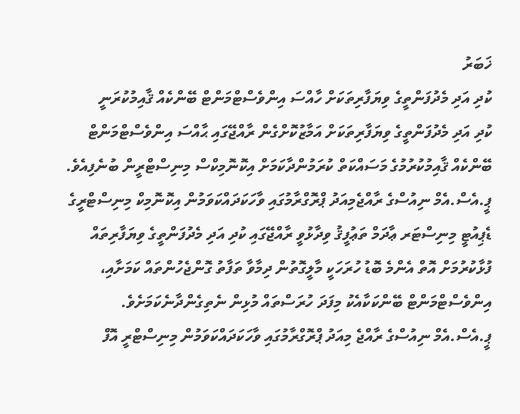ޚަބަރު
ކުދި އަދި މެދުފަންތީގެ ވިޔަފާރިތަކަށް ހާއްސަ އިންވެސްޓްމަންޓް ބޭންކެއް ޤާއިމުކުރަނީ
ކުދި އަދި މެދުފަންތީގެ ވިޔަފާރިތަކަށް އަމާޒުކޮށްގެން ރާއްޖޭގައި ޙާއްސަ އިންވެސްޓްމަންޓް ބޭންކެއް ޤާއިމުކުރުމުގެ މަސައްކަތް ކުރަމުންދާކަމަށް އިކޮނޮމިކްސް މިނިސްޓްރީން ބުނެފިއެވެ. ޕީ.އެސް.އެމް ނިއުސްގެ ރާއްޖެމިއަދު ޕްރޮގްރާމުގައި ވާހަކަދައްކަވަމުން އިކޮނޮމިކް މިނިސްޓްރީގެ ޑެޕިއުޓީ މިނިސްޓަރ ޢާދަމް ތަޢުފީޤު ވިދާޅުވީ ރާއްޖޭގައި ކުދި އަދި މެދުފަންތީގެ ވިޔަފާރިތައް ފުޅާކުރުމަށް އޮތް އެންމެ ބޮޑު ހުރަހަކީ މާލީގޮތުން ދިމާވާ ތަފާތު ގޮންޖެހުންތައް ކަމަށާއި، އިންވެސްޓްމަންޓް ބޭންކަކާއެކު މިފަދަ ހުރަސްތައް މުޅިން ނެތިގެންދާނެކަމަށެވެ.
ޕީ.އެސް.އެމް ނިއުސްގެ ރާއްޖެ މިއަދު ޕްރޮގްރާމުގައި ވާހަކަދައްކަވަމުން މިނިސްޓްރީ އޮފް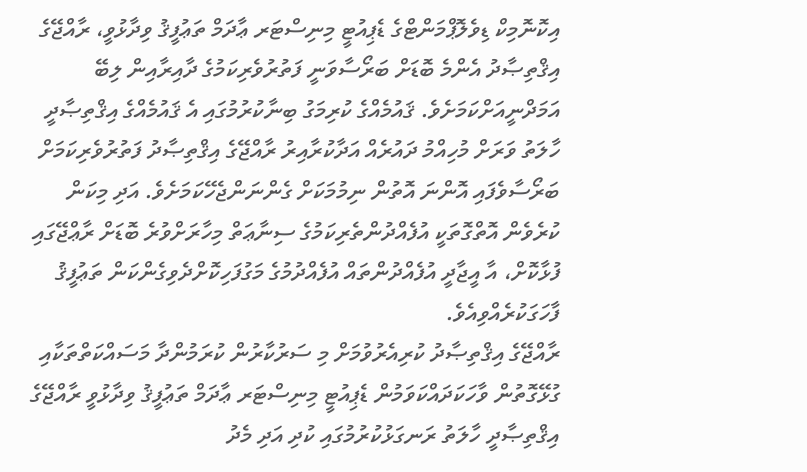އިކޮނޮމިކް ޑިވެލޮޕްމަންޓްގެ ޑެޕިއުޓީ މިނިސްޓަރ ޢާދަމް ތަޢުފީޤު ވިދާޅުވީ، ރާއްޖޭގެ އިޤްތިޞާދު އެންމެ ބޮޑަށް ބަރޯސާވަނީ ފަތުރުވެރިކަމުގެ ދާއިރާއިން ލިބޭ އަމަދްނީއަށްކަމަށެވެ. ޤައުމެއްގެ ކުރިމަގު ބިނާކުރުމުގައި އެ ޤައުމެއްގެ އިޤްތިޞާދީ ހާލަތު ވަރަށް މުހިއްމު ދައުރެއް އަދާކުރާއިރު ރާއްޖޭގެ އިޤްތިޞާދު ފަތުރުވެރިކަމަށް ބަރޯސާވެފައި އޮންނަ އޮތުން ނިމުމަކަށް ގެންނަންޖެހޭކަމަށެވެ. އަދި މިކަން ކުރެވެން އޮތްގޮތަކީ އުފެއްދުންތެރިކަމުގެ ސިނާޢަތް މިހާރަށްވުރެ ބޮޑަށް ރާޢްޖޭގައި ފުޅާކޮށް، އާ އީޖާދީ އުފެއްދުންތައް އުފެއްދުމުގެ މަގުފަހިކޮށްދެވިގެންކަން ތަޢުފީޤު ފާހަގަކުރެއްވިއެވެ.
ރާއްޖޭގެ އިޤްތިޞާދު ކުރިއެރުވުމަށް މި ސަރުކާރުން ކުރަމުންދާ މަސައްކަތްތަކާއި ގުޅޭގޮތުން ވާހަކަދައްކަވަމުން ޑެޕިއުޓީ މިނިސްޓަރ ޢާދަމް ތަޢުފީޤު ވިދާޅުވީ ރާއްޖޭގެ އިޤްތިޞާދީ ހާލަތު ރަނގަޅުކުރުމުގައި ކުދި އަދި މެދު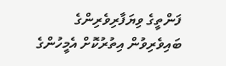ފަންތީގެ ވިޔަފާރިވެރިންގެ ބައިވެރިވުން އިތުރުކޮށް އެމީހުންގެ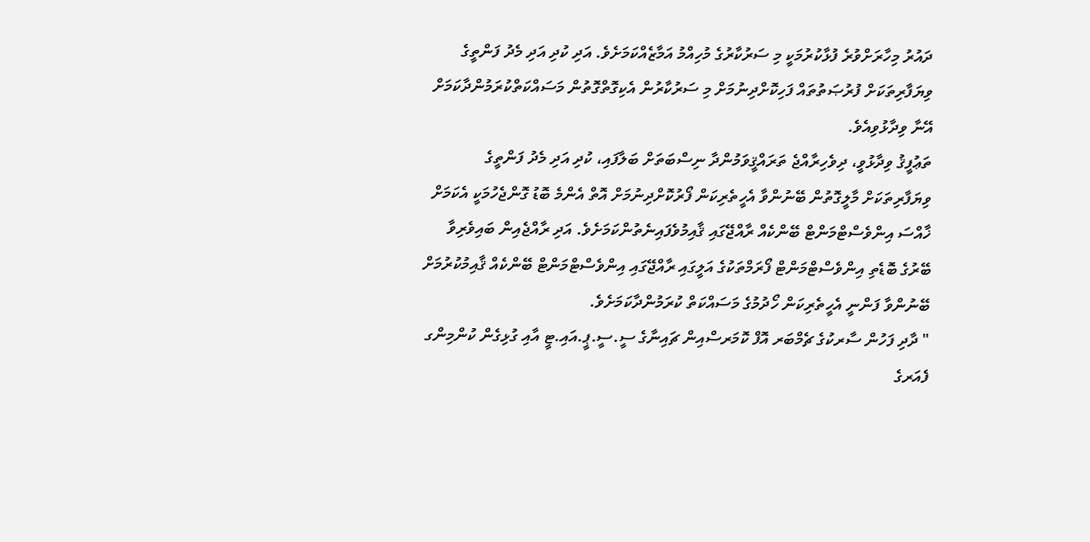ދައުރު މިހާރަށްވުރެ ފުޅާކުރުމަކީ މި ސަރުކާރުގެ މުހިއްމު އަމާޒެއްކަމަށެވެ. އަދި ކުދި އަދި މެދު ފަންތީގެ ވިޔަފާރިތަކަށް ފުރުޞަތުތައް ފަހިކޮށްދިނުމަށް މި ސަރުކާރުން އެކިގޮތްގޮތުން މަސައްކަތްކުރަމުންދާކަމަށް އޭނާ ވިދާޅުވިއެވެ.
ތަޢުފީޤު ވިދާޅުވީ، ދިވެހިރާއްޖެ ތަރައްޤީވަމުންދާ ނިސްބަތަށް ބަލާފައި، ކުދި އަދި މެދު ފަންތީގެ ވިޔަފާރިތަކަށް މާލީގޮތުން ބޭނުންވާ އެހީތެރިކަން ފޯރުކޮށްދިނުމަށް އޮތް އެންމެ ބޮޑު ގޮންޖެހުމަކީ އެކަމަށް ޚާއްސަ އިންވެސްޓްމަންޓް ބޭންކެއް ރާއްޖޭގައި ޤާއިމުވެފައިނެތުންކަމަށެވެ. އަދި ރާއްޖެއިން ބައިވެރިވާ ބޭރުގެ ބޮޑެތި އިންވެސްޓްމަންޓް ފޯރަމްތަކުގެ އަލީގައި ރާއްޖޭގައި އިންވެސްޓްމަންޓް ބޭންކެއް ޤާއިމުކުރުމަށް ބޭނުންވާ ފަންނީ އެހީތެރިކަން ހޯދުމުގެ މަސައްކަތް ކުރަމުންދާކަމަށެވެ.
" ދާދި ފަހުން ސާރކުގެ ޗެމްބަރ އޮފް ކޮމަރސްއިން ޗައިނާގެ ސީ.ސީ.ޕީ.އައި.ޓީ އާއި ގުޅިގެން ކުންމިންގ ފެއަރގެ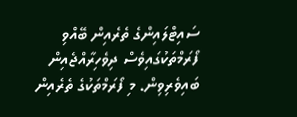ސައިޓްލައިންގެ ތެރެއިން ބޭއްވި ފޯރަމްތަކުގައިވެސް ދިވެހިރާއްޖެއިން ބައިވެރިވިން. މި ފޯރަމްތަކުގެ ތެރެއިން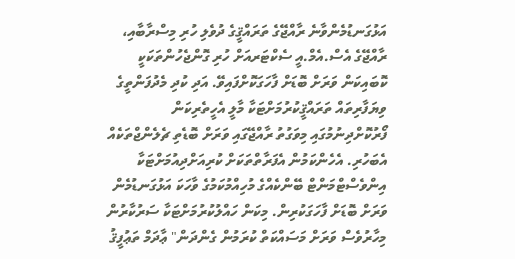އަޅުގަނޑުމެންވާނެ ރާއްޖޭގެ ތަރައްޤީގެ ދުވެލި ހުރި މިސްރާބާއި، ރާއްޖޭގެ އެސް.އެމް.އީ ސެކްޓަރއަށް ހުރި ގޮންޖެހުންތަކަކީ ކޮބައިކަން ވަރަށް ބޮޑަށް ފާހަގަކޮށްފައިވޭ. އަދި ކުދި މެދުފަންތީގެ ވިޔަފާރިތައް ތަރައްޤީކުރުމަށްޓަކާ މާލީ އެހީތެރިކަން ފޯރުކޮށްދިނުމުގައި މިވަގުތު ރާއްޖޭގައި ވަރަށް ބޮޑެތި ޗެލެންޖްތަކެއް އެބަހުރި. އެހެންކަމުން އެފަރާތްތަކަށް ކުރިއަށްދިއުމަށްޓަކާ އިންވެސްޓްމަންޓް ބޭންކެއްގެ މުހިއްމުކަމުގެ ވާހަކަ އަޅުގަނޑުމެން ވަރަށް ބޮޑަށް ފާހަގަކުރިން. މިކަން ހައްލުކުރުމަށްޓަކާ ސަރުކާރުން މިހާރުވެސް ވަރަށް މަސައްކަތް ކުރަމުން ގެންދަން" ޢާދަމް ތަޢުފީޤު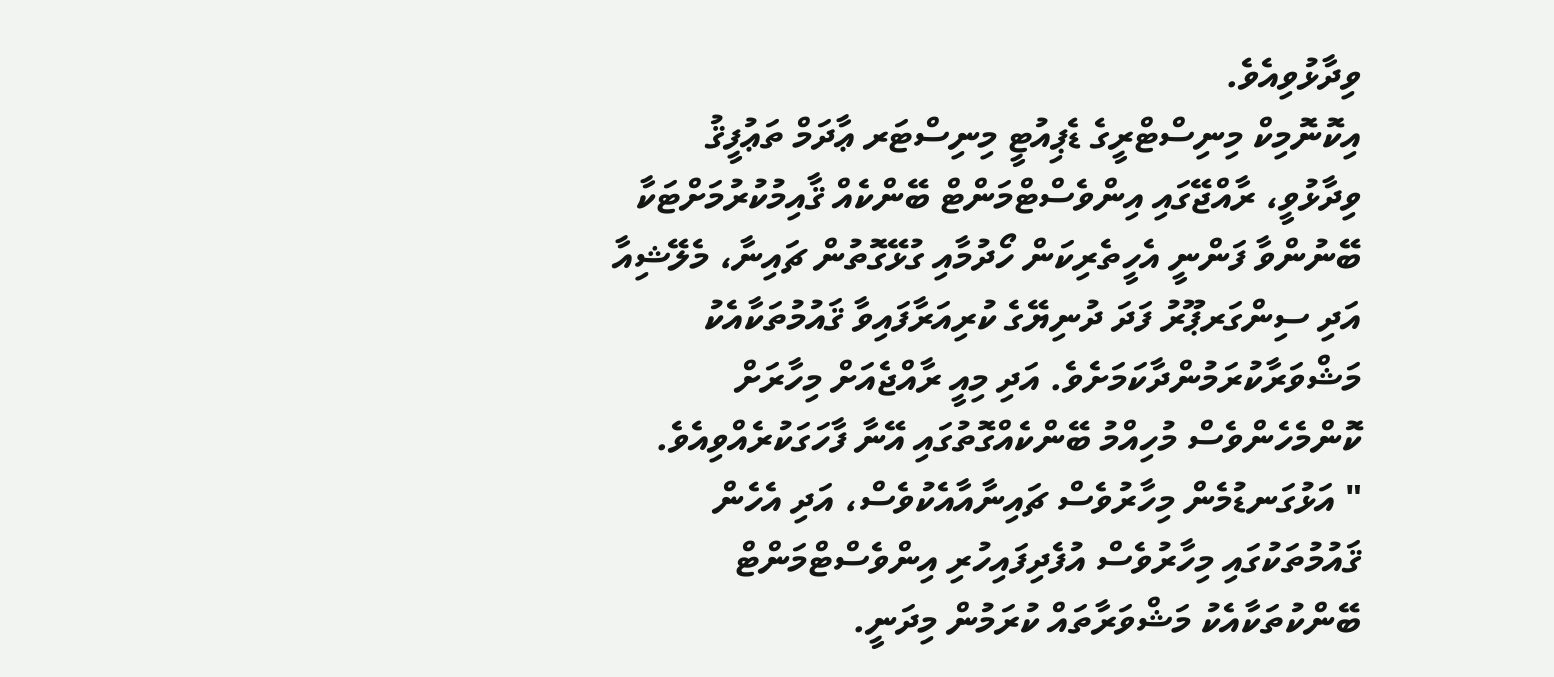ވިދާޅުވިއެވެ.
އިކޮނޮމިކް މިނިސްޓްރީގެ ޑެޕިއުޓީ މިނިސްޓަރ ޢާދަމް ތަޢުފީޤު ވިދާޅުވީ، ރާއްޖޭގައި އިންވެސްޓްމަންޓް ބޭންކެއް ޤާއިމުކުރުމަށްޓަކާ ބޭނުންވާ ފަންނީ އެހީތެރިކަން ހޯދުމާއި ގުޅޭގޮތުން ޗައިނާ، މެލޭޝިއާ އަދި ސިންގަރޕޫރު ފަދަ ދުނިޔޭގެ ކުރިއަރާފައިވާ ޤައުމުތަކާއެކު މަޝްވަރާކުރަމުންދާކަމަށެވެ. އަދި މިއީ ރާއްޖެއަށް މިހާރަށް ކޮންމެހެންވެސް މުހިއްމު ބޭންކެއްގޮތުގައި އޭނާ ފާހަގަކުރެއްވިއެވެ.
" އަޅުގަނޑުމެން މިހާރުވެސް ޗައިނާއާއެކުވެސް، އަދި އެހެން ޤައުމުތަކުގައި މިހާރުވެސް އުފެދިފައިހުރި އިންވެސްޓްމަންޓް ބޭންކުތަކާއެކު މަޝްވަރާތައް ކުރަމުން މިދަނީ.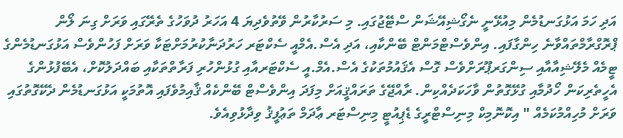އަދި ހަމަ އަޅުގަނޑުމެން މިއުޅޭނީ ނެގޯޝިއޭޝަން ސްޓޭޖުގައި. މި ސަރުކާރުން ވޭތުވެދިޔަ 4 އަހަރު ދުވަހުގެ ތެރޭގައި ވަރަށް ގިނަ ލޯން ޕްރޮގްރާމްތައްވާނެ ހިންގާފައި. އިންވެސްޓްމަންޓް ބޭންކާއި، އަދި އެސް.އެމްއީ ސެކްޓަރ ހަރުދަނާކުރުމަށްޓަކާ ވަރަށް ފަހުންވެސް އަޅުގަނޑުމެންގެ ޓީމެއް މެލޭޝިއާއާއި ސިންގަރޕޫރަށްވެސް ގޮސް އެޤައުމުތަކުގެ އެސް.އެމް.އީ ސެކްޓަރއާއި ގުޅުންހުރި ފަރާތްތަކާއި ބައްދަލުކޮށް، އެބޭފުޅުންގެ އެހީތެރިކަން ހޯދުމާއި ގުޅޭގޮތުން ވާހަކަދެއްކިން. ރާއްޖޭގެ ތަރައްޤީއަށް މިފަދަ އިންވެސްޓް ބޭންކެއް ޤާއިމުވެފައި އޮތުމަކީ އަޅުގަނޑުމެން ދެކޭގޮތުގައި ވަރަށް މުހިއްމުކަމެއް " އިކޮނޮމިކް މިނިސްޓްރީގެ ޑެޕިއުޓީ މިނިސްޓަރ ޢާދަމް ތަޢުފީޤު ވިދާޅުވިއެވެ.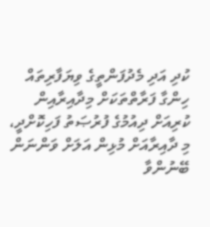ކުދި އަދި މެދުފަންތީގެ ވިޔަފާރިތައް ހިންގާ ފަރާތްތަކަށް މިދާއިރާއިން ކުރިއަށް ދިއުމުގެ ފުރުޞަތު ފަހިކޮށްދީ، މި ދާއިރާއަށް މުޅިން އަލަށް ވަންނަން ބޭނުންވާ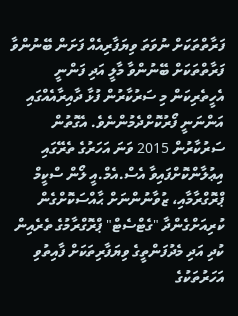ފަރާތްތަކަށް ނުވަތަ ވިޔަފާރިއެއް ފަށަން ބޭނުންވާ ފަރާތްތަކަށް ބޭނުންވާ މާލީ އަދި ފަންނީ އެހީތެރިކަން މި ސަރުކާރުން ފުޅާ ދާއިރާއެއްގައި އަންނަނީ ފޯރުކޮށްދެމުންނެވެ. އެގޮތުން ސަރުކާރުން 2015 ވަނަ އަހަރުގެ ތެރޭގައި އިޢުލާންކޮށްފައިވާ އެސް.އެމް.އީ ލޯން ސްކީމް ޕްރޮގްރާމާއި، ޒުވާނުންނަށް ޙާއްސަކޮށްގެން ކުރިއަށްގެންދާ "ގެޓްސެޓް" ޕްރޮގްރާމުގެ ތެރެއިން ކުދި އަދި މެދުފަންތީގެ ވިޔަފާރިތަކަށް ފާއިތުވި އަހަރުތަކުގެ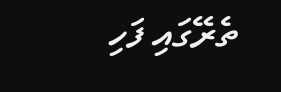ތެރޭގައި ފަހި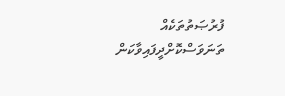ފުރުޞަތުތަކެއް ތަނަވަސްކޮށްދީފައިވާކަން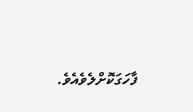ފާހަގަކޮށްލެވެއެވެ.